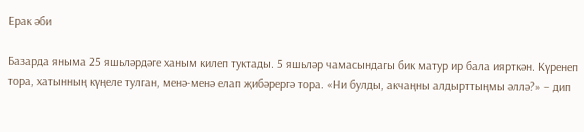Ерак әби

Базарда яныма 25 яшьләрдәге ханым килеп туктады. 5 яшьләр чамасындагы бик матур ир бала иярткән. Күренеп тора, хатынның күңеле тулган, менә-менә елап җибәрергә тора. «Ни булды, акчаңны алдырттыңмы әллә?» – дип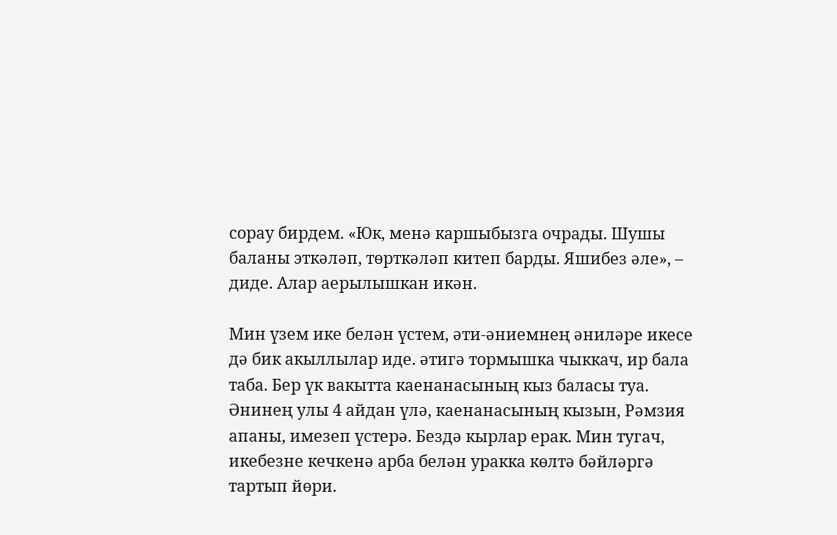сорау бирдем. «Юк, менә каршыбызга очрады. Шушы баланы эткәләп, төрткәләп китеп барды. Яшибез әле», – диде. Алар аерылышкан икән.

Мин үзем ике белән үстем, әти-әниемнең әниләре икесе дә бик акыллылар иде. әтигә тормышка чыккач, ир бала таба. Бер үк вакытта каeнанасының кыз баласы туа. Әнинең улы 4 айдан үлә, каeнанасының кызын, Рәмзия апаны, имезеп үстерә. Бездә кырлар ерак. Мин тугач, икебезне кечкенә арба белән уракка көлтә бәйләргә тартып йөри.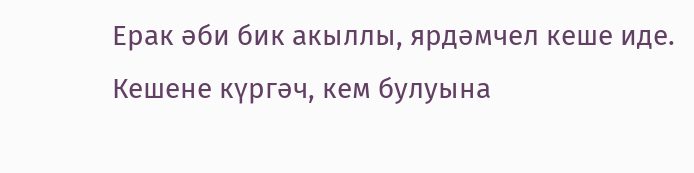Ерак әби бик акыллы, ярдәмчел кеше иде. Кешене күргәч, кем булуына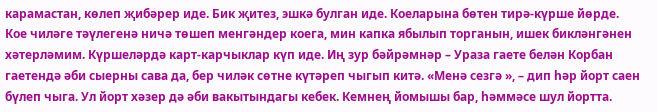карамастан, көлеп җибәрер иде. Бик җитез, эшкә булган иде. Коеларына бөтен тирә-күрше йөрде. Кое чиләге тәүлегенә ничә төшеп менгәндер коега, мин капка ябылып торганын, ишек бикләнгәнен хәтерләмим. Күршеләрдә карт-карчыклар күп иде. Иң зур бәйрәмнәр – Ураза гаете белән Корбан гаетендә әби сыерны сава да, бер чиләк сөтне күтәреп чыгып китә. «Менә сезгә », – дип һәр йорт саен бүлеп чыга. Ул йорт хәзер дә әби вакытындагы кебек. Кемнең йомышы бар, һәммәсе шул йортта.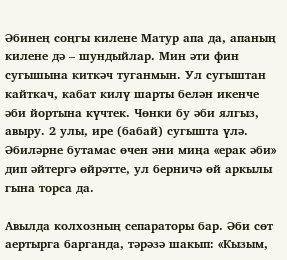Әбинең соңгы килене Mатур апа да, апаның килене дә – шундыйлар. Мин әти фин сугышына киткәч туганмын. Ул сугыштан кайткач, кабат килү шарты белән икенче әби йортына күчтек. Чөнки бу әби ялгыз, авыру. 2 улы, ире (бабай) сугышта үлә. Әбиләрне бутамас өчен әни миңа «ерак әби» дип әйтергә өйрәтте, ул берничә өй аркылы гына торса да.

Авылда колхозның сепараторы бар. Әби сөт аертырга барганда, тәрәзә шакып: «Кызым,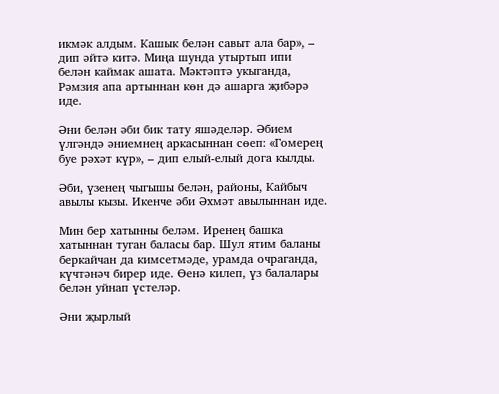икмәк алдым. Кашык белән савыт ала бар», – дип әйтә китә. Миңа шунда утыртып ипи белән каймак ашата. Мәктәптә укыганда, Рәмзия апа артыннан көн дә ашарга җибәрә иде.

Әни белән әби бик тату яшәделәр. Әбием үлгәндә әниемнең аркасыннан сөеп: «Гомерең буе рәхәт күр», – дип елый-елый дога кылды.

Әби, үзенең чыгышы белән, районы, Кайбыч авылы кызы. Икенче әби Әхмәт авылыннан иде.

Мин бер хатынны беләм. Иренең башка хатыннан туган баласы бар. Шул ятим баланы беркайчан да кимсетмәде, урамда очраганда, күчтәнәч бирер иде. Өенә килеп, үз балалары белән уйнап үстеләр.

Әни җырлый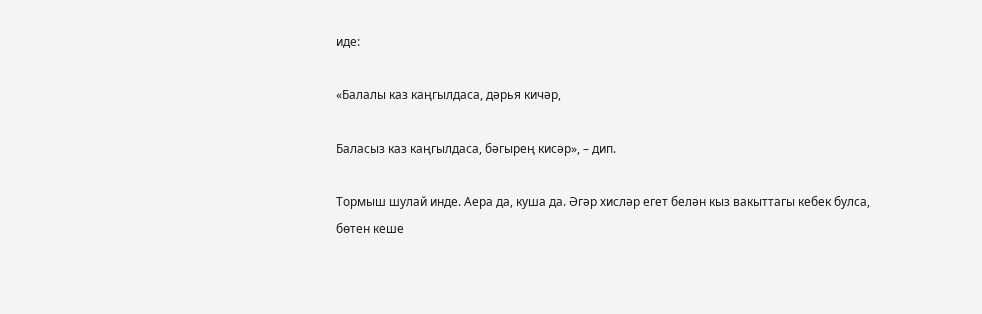иде:

«Балалы каз каңгылдаса, дәрья кичәр,

Баласыз каз каңгылдаса, бәгырең кисәр», – дип.

Тормыш шулай инде. Аера да, куша да. Әгәр хисләр егет белән кыз вакыттагы кебек булса, бөтен кеше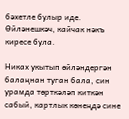бәхетле булыр иде. Өйләнешкәч, кайчак нәкъ киресе була.

Никах укытып өйләндергән балаңнан туган бала, син урамда төрткәләп киткән сабый, картлык көнеңдә сине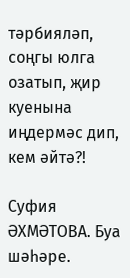тәрбияләп, соңгы юлга озатып, җир куенына иңдермәс дип, кем әйтә?!

Суфия ӘХМӘТОВА. Буа шәһәре.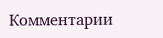Комментарии